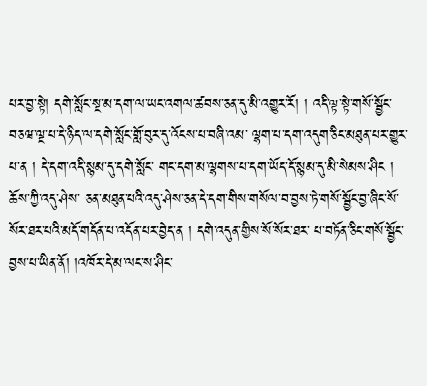པར་བྱ་སྟེ། དགེ་སློང་སྔ་མ་དག་ལ་ཡང་འགལ་ཚབས་ཅན་དུ་མི་འགྱུར་རོ། ། འདི་ལྟ་སྟེ་གསོ་སྦྱོང་བཅཝ་ལྔ་པ་དེ་ཉིད་ལ་དགེ་སློང་གློ་བུར་དུ་འོངས་པ་བཞི་འམ་ ལྷག་པ་དག་འདུག་ཅིང་མཐུན་པར་གྱུར་པ་ན ། དེ་དག་འདི་སྙམ་དུ་དགེ་སློང་ གང་དག་མ་ལྷགས་པ་དག་ཡོད་དོ་སྙམ་དུ་མི་སེམས་ཤིང ། ཆོས་ཀྱི་འདུ་ཤེས་ ཅན་མཐུན་པའི་འདུ་ཤེས་ཅན་དེ་དག་གིས་གསོལ་བ་བྱས་ཏེ་གསོ་སྦྱོང་བྱ་ཞིང་སོ་ སོར་ཐར་པའི་མདོ་གདོན་པ་འདོན་པར་བྱེད་ན ། དགེ་འདུན་གྱིས་སོ་སོར་ཐར་ པ་བཏོན་ཅིང་གསོ་སྦྱོང་བྱས་པ་ཡིན་ནོ། །འཁོར་དེ་མ་ལང་ས་ཤིང་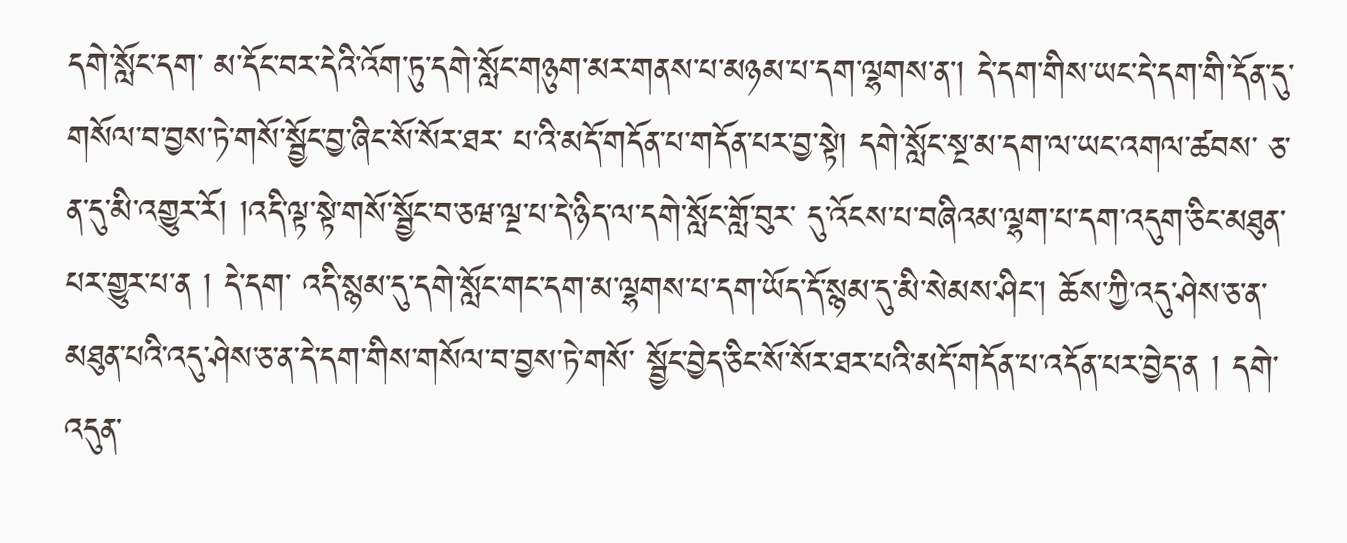དགེ་སློང་དག་ མ་དོང་བར་དེའི་འོག་ཏུ་དགེ་སློང་གཉུག་མར་གནས་པ་མཉམ་པ་དག་ལྷགས་ན་། དེ་དག་གིས་ཡང་དེ་དག་གི་དོན་དུ་གསོལ་བ་བྱས་ཏེ་གསོ་སྦྱོང་བྱ་ཞིང་སོ་སོར་ཐར་ པ་འི་མདོ་གདོན་པ་གདོན་པར་བྱ་སྟེ། དགེ་སློང་སྔ་མ་དག་ལ་ཡང་འགལ་ཚབས་ ཅ་ན་དུ་མི་འགྱུར་རོ། །འདི་ལྟ་སྟེ་གསོ་སྦྱོང་བ་ཅཝ་ལྔ་པ་དེ་ཉིད་ལ་དགེ་སློང་གློ་བུར་ དུ་འོངས་པ་བཞིའམ་ལྷག་པ་དག་འདུག་ཅིང་མཐུན་པར་གྱུར་པ་ན ། དེ་དག་ འདི་སྙམ་དུ་དགེ་སློང་གང་དག་མ་ལྷགས་པ་དག་ཡོད་དོ་སྙམ་དུ་མི་སེམས་ཤིང་། ཆོས་ཀྱི་འདུ་ཤེས་ཅ་ན་མཐུན་པའི་འདུ་ཤེས་ཅ་ན་དེ་དག་གིས་གསོལ་བ་བྱས་ཏེ་གསོ་ སྦྱོང་བྱེད་ཅིང་སོ་སོར་ཐར་པའི་མདོ་གདོན་པ་འདོན་པར་བྱེད་ན ། དགེ་འདུན་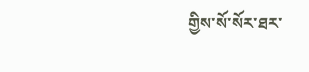གྱིས་སོ་སོར་ཐར་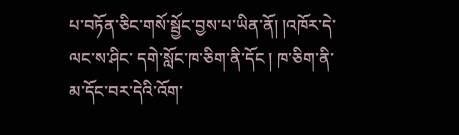པ་བཏོན་ཅིང་གསོ་སྦྱོང་བྱས་པ་ཡིན་ནོ། །འཁོར་དེ་ལང་ས་ཤིང་ དགེ་སློང་ཁ་ཅིག་ནི་དོང ། ཁ་ཅིག་ནི་མ་དོང་བར་དེའི་འོག་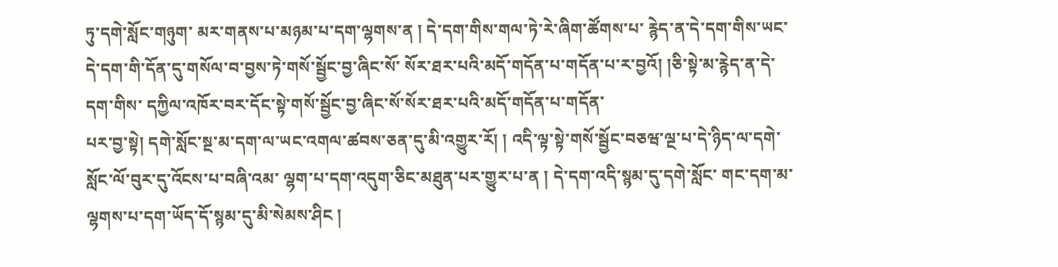ཏུ་དགེ་སློང་གཉུག་ མར་གནས་པ་མཉམ་པ་དག་ལྷགས་ན ། དེ་དག་གིས་གལ་ཏེ་རེ་ཞིག་ཚོགས་པ་ རྙེད་ན་དེ་དག་གིས་ཡང་དེ་དག་གི་དོན་དུ་གསོལ་བ་བྱས་ཏེ་གསོ་སྦྱོང་བྱ་ཞིང་སོ་ སོར་ཐར་པའི་མདོ་གདོན་པ་གདོན་པ་ར་བྱའོ། །ཅི་སྟེ་མ་རྙེད་ན་དེ་དག་གིས་ དཀྱིལ་འཁོར་བར་དོང་སྟེ་གསོ་སྦྱོང་བྱ་ཞིང་སོ་སོར་ཐར་པའི་མདོ་གདོན་པ་གདོན་
པར་བྱ་སྟེ། དགེ་སློང་སྔ་མ་དག་ལ་ཡང་འགལ་ཚབས་ཅན་དུ་མི་འགྱུར་རོ། ། འདི་ལྟ་སྟེ་གསོ་སྦྱོང་བཅཝ་ལྔ་པ་དེ་ཉིད་ལ་དགེ་སློང་ལོ་བུར་དུ་འོངས་པ་བཞི་འམ་ ལྷག་པ་དག་འདུག་ཅིང་མཐུན་པར་གྱུར་པ་ན ། དེ་དག་འདི་སྙམ་དུ་དགེ་སློང་ གང་དག་མ་ལྷགས་པ་དག་ཡོད་དོ་སྙམ་དུ་མི་སེམས་ཤིང །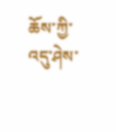ཆོས་ཀྱི་འདུ་ཤེས་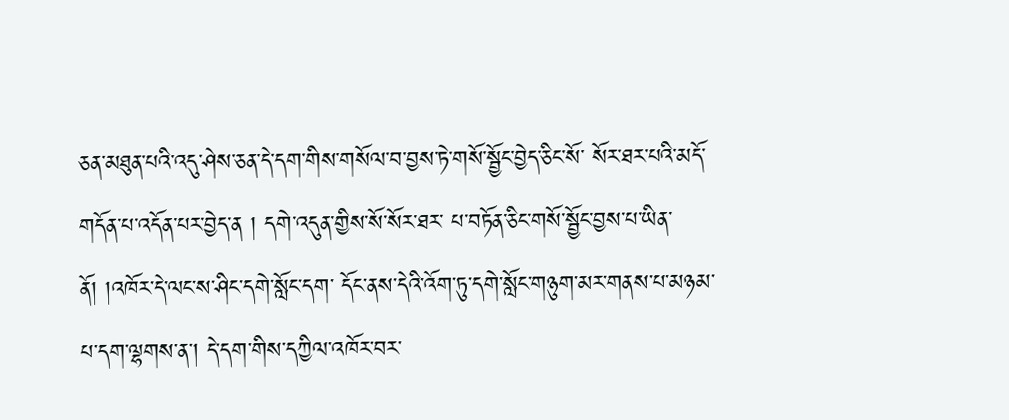ཅན་མཐུན་པའི་འདུ་ཤེས་ཅན་དེ་དག་གིས་གསོལ་བ་བྱས་ཏེ་གསོ་སྦྱོང་བྱེད་ཅིང་སོ་ སོར་ཐར་པའི་མདོ་གདོན་པ་འདོན་པར་བྱེད་ན ། དགེ་འདུན་གྱིས་སོ་སོར་ཐར་ པ་བཏོན་ཅིང་གསོ་སྦྱོང་བྱས་པ་ཡིན་ནོ། །འཁོར་དེ་ལང་ས་ཤིང་དགེ་སློང་དག་ དོང་ནས་དེའི་འོག་ཏུ་དགེ་སློང་གཉུག་མར་གནས་པ་མཉམ་པ་དག་ལྷགས་ན་། དེ་དག་གིས་དཀྱིལ་འཁོར་བར་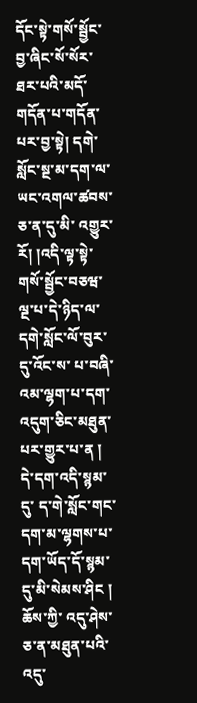དོང་སྟེ་གསོ་སྦྱོང་བྱ་ཞིང་སོ་སོར་ཐར་པའི་མདོ་ གདོན་པ་གདོན་པར་བྱ་སྟེ། དགེ་སློང་སྔ་མ་དག་ལ་ཡང་འགལ་ཚབས་ཅ་ན་དུ་མི་ འགྱུར་རོ། །འདི་ལྟ་སྟེ་གསོ་སྦྱོང་བཅཝ་ལྔ་པ་དེ་ཉིད་ལ་དགེ་སློང་ལོ་བུར་དུ་འོང་ས་ པ་བཞི་འམ་ལྷག་པ་དག་འདུག་ཅིང་མཐུན་པར་གྱུར་པ་ན ། དེ་དག་འདི་སྙམ་དུ་ ད་གེ་སློང་གང་དག་མ་ལྷགས་པ་དག་ཡོད་དོ་སྙམ་དུ་མི་སེམས་ཤིང ། ཆོས་ཀྱི་ འདུ་ཤེས་ཅ་ན་མཐུན་པའི་འདུ་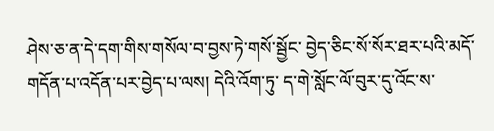ཤེས་ཅ་ན་དེ་དག་གིས་གསོལ་བ་བྱས་ཏེ་གསོ་སྦྱོང་ བྱེད་ཅིང་སོ་སོར་ཐར་པའི་མདོ་གདོན་པ་འདོན་པར་བྱེད་པ་ལས། དེའི་འོག་ཏུ་ ད་གེ་སློང་ལོ་བུར་དུ་འོང་ས་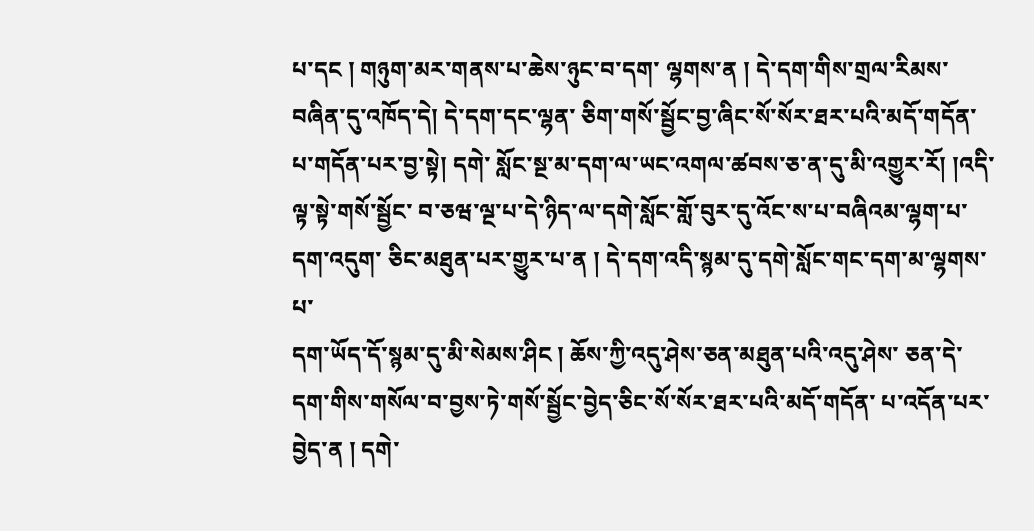པ་དང ། གཉུག་མར་གནས་པ་ཆེས་ཉུང་བ་དག་ ལྷགས་ན ། དེ་དག་གིས་གྲལ་རིམས་བཞིན་དུ་འཁོད་དེ། དེ་དག་དང་ལྷན་ ཅིག་གསོ་སྦྱོང་བྱ་ཞིང་སོ་སོར་ཐར་པའི་མདོ་གདོན་པ་གདོན་པར་བྱ་སྟེ། དགེ་ སློང་སྔ་མ་དག་ལ་ཡང་འགལ་ཚབས་ཅ་ན་དུ་མི་འགྱུར་རོ། །འདི་ལྟ་སྟེ་གསོ་སྦྱོང་ བ་ཅཝ་ལྔ་པ་དེ་ཉིད་ལ་དགེ་སློང་གློ་བུར་དུ་འོང་ས་པ་བཞིའམ་ལྷག་པ་དག་འདུག་ ཅིང་མཐུན་པར་གྱུར་པ་ན ། དེ་དག་འདི་སྙམ་དུ་དགེ་སློང་གང་དག་མ་ལྷགས་པ་
དག་ཡོད་དོ་སྙམ་དུ་མི་སེམས་ཤིང ། ཆོས་ཀྱི་འདུ་ཤེས་ཅན་མཐུན་པའི་འདུ་ཤེས་ ཅན་དེ་དག་གིས་གསོལ་བ་བྱས་ཏེ་གསོ་སྦྱོང་བྱེད་ཅིང་སོ་སོར་ཐར་པའི་མདོ་གདོན་ པ་འདོན་པར་བྱེད་ན ། དགེ་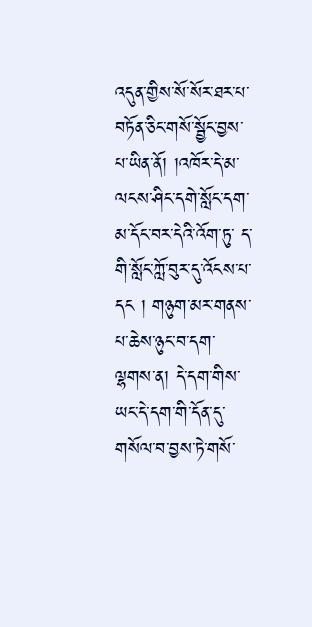འདུན་གྱིས་སོ་སོར་ཐར་པ་བཏོན་ཅིང་གསོ་སྦྱོང་བྱས་ པ་ཡིན་ནོ། །འཁོར་དེ་མ་ལངས་ཤིང་དགེ་སློང་དག་མ་དོང་བར་དེའི་འོག་ཏུ་ ད་གི་སློང་ཀློ་བུར་དུ་འོངས་པ་དང ། གཉུག་མར་གནས་པ་ཆེས་ཉུང་བ་དག་ ལྷགས་ན། དེ་དག་གིས་ཡང་དེ་དག་གི་དོན་དུ་གསོལ་བ་བྱས་ཏེ་གསོ་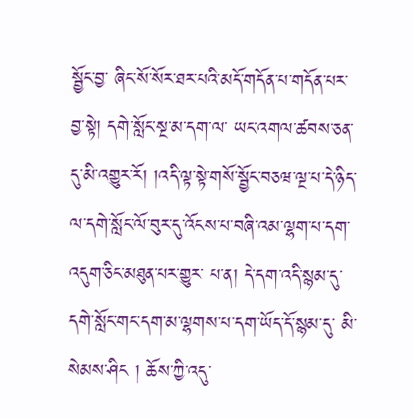སྦྱོང་བྱ་ ཞིང་སོ་སོར་ཐར་པའི་མདོ་གདོན་པ་གདོན་པར་བྱ་སྟེ། དགེ་སློང་སྔ་མ་དག་ལ་ ཡང་འགལ་ཚབས་ཅན་དུ་མི་འགྱུར་རོ། །འདི་ལྟ་སྟེ་གསོ་སྦྱོང་བཅཝ་ལྔ་པ་དེ་ཉིད་ ལ་དགེ་སློང་ལོ་བུར་དུ་འོངས་པ་བཞི་འམ་ལྷག་པ་དག་འདུག་ཅིང་མཐུན་པར་གྱུར་ པ་ན། དེ་དག་འདི་སྙམ་དུ་དགེ་སློང་གང་དག་མ་ལྷགས་པ་དག་ཡོད་དོ་སྙམ་དུ་ མི་སེམས་ཤིང ། ཆོས་ཀྱི་འདུ་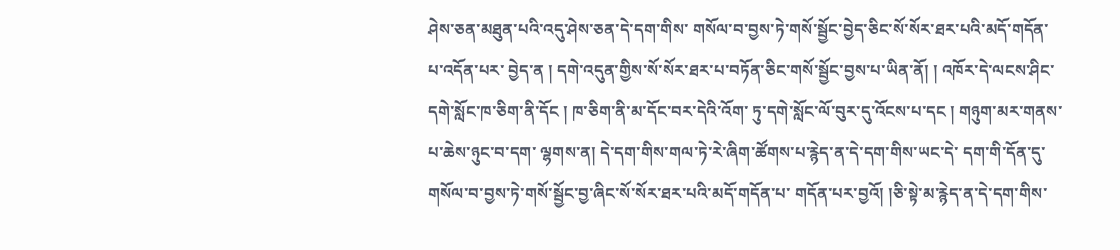ཤེས་ཅན་མཐུན་པའི་འདུ་ཤེས་ཅན་དེ་དག་གིས་ གསོལ་བ་བྱས་ཏེ་གསོ་སྦྱོང་བྱེད་ཅིང་སོ་སོར་ཐར་པའི་མདོ་གདོན་པ་འདོན་པར་ བྱེད་ན ། དགེ་འདུན་གྱིས་སོ་སོར་ཐར་པ་བཏོན་ཅིང་གསོ་སྦྱོང་བྱས་པ་ཡིན་ནོ། ། འཁོར་དེ་ལངས་ཤིང་དགེ་སློང་ཁ་ཅིག་ནི་དོང ། ཁ་ཅིག་ནི་མ་དོང་བར་དེའི་འོག་ ཏུ་དགེ་སློང་ལོ་བུར་དུ་འོངས་པ་དང ། གཉུག་མར་གནས་པ་ཆེས་ཉུང་བ་དག་ ལྷགས་ན། དེ་དག་གིས་གལ་ཏེ་རེ་ཞིག་ཚོགས་པ་རྙེད་ན་དེ་དག་གིས་ཡང་དེ་ དག་གི་དོན་དུ་གསོལ་བ་བྱས་ཏེ་གསོ་སྦྱོང་བྱ་ཞིང་སོ་སོར་ཐར་པའི་མདོ་གདོན་པ་ གདོན་པར་བྱའོ། །ཅི་སྟེ་མ་རྙེད་ན་དེ་དག་གིས་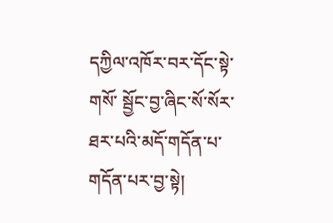དཀྱིལ་འཁོར་བར་དོང་སྟེ་གསོ་ སྦྱོང་བྱ་ཞིང་སོ་སོར་ཐར་པའི་མདོ་གདོན་པ་གདོན་པར་བྱ་སྟེ།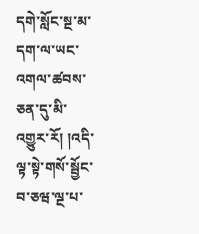དགེ་སློང་སྔ་མ་ དག་ལ་ཡང་འགལ་ཚབས་ཅན་དུ་མི་འགྱུར་རོ། །འདི་ལྟ་སྟེ་གསོ་སྦྱོང་བ་ཅཝ་ལྔ་པ་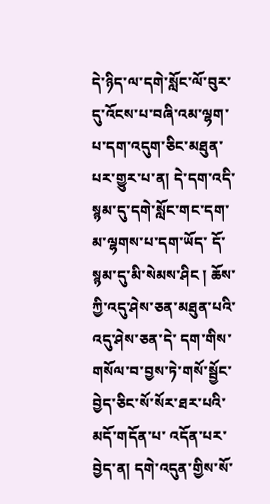དེ་ཉིད་ལ་དགེ་སློང་ལོ་བུར་དུ་འོངས་པ་བཞི་འམ་ལྷག་པ་དག་འདུག་ཅིང་མཐུན་
པར་གྱུར་པ་ན། དེ་དག་འདི་སྙམ་དུ་དགེ་སློང་གང་དག་མ་ལྷགས་པ་དག་ཡོད་ དོ་སྙམ་དུ་མི་སེམས་ཤིང ། ཆོས་ཀྱི་འདུ་ཤེས་ཅན་མཐུན་པའི་འདུ་ཤེས་ཅན་དེ་ དག་གིས་གསོལ་བ་བྱས་ཏེ་གསོ་སྦྱོང་བྱེད་ཅིང་སོ་སོར་ཐར་པའི་མདོ་གདོན་པ་ འདོན་པར་བྱེད་ན། དགེ་འདུན་གྱིས་སོ་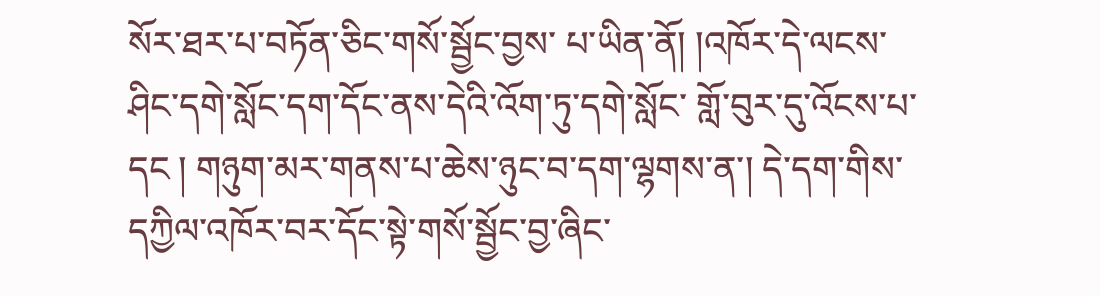སོར་ཐར་པ་བཏོན་ཅིང་གསོ་སྦྱོང་བྱས་ པ་ཡིན་ནོ། །འཁོར་དེ་ལངས་ཤིང་དགེ་སློང་དག་དོང་ནས་དེའི་འོག་ཏུ་དགེ་སློང་ གློ་བུར་དུ་འོངས་པ་དང ། གཉུག་མར་གནས་པ་ཆེས་ཉུང་བ་དག་ལྷགས་ན་། དེ་དག་གིས་དཀྱིལ་འཁོར་བར་དོང་སྟེ་གསོ་སྦྱོང་བྱ་ཞིང་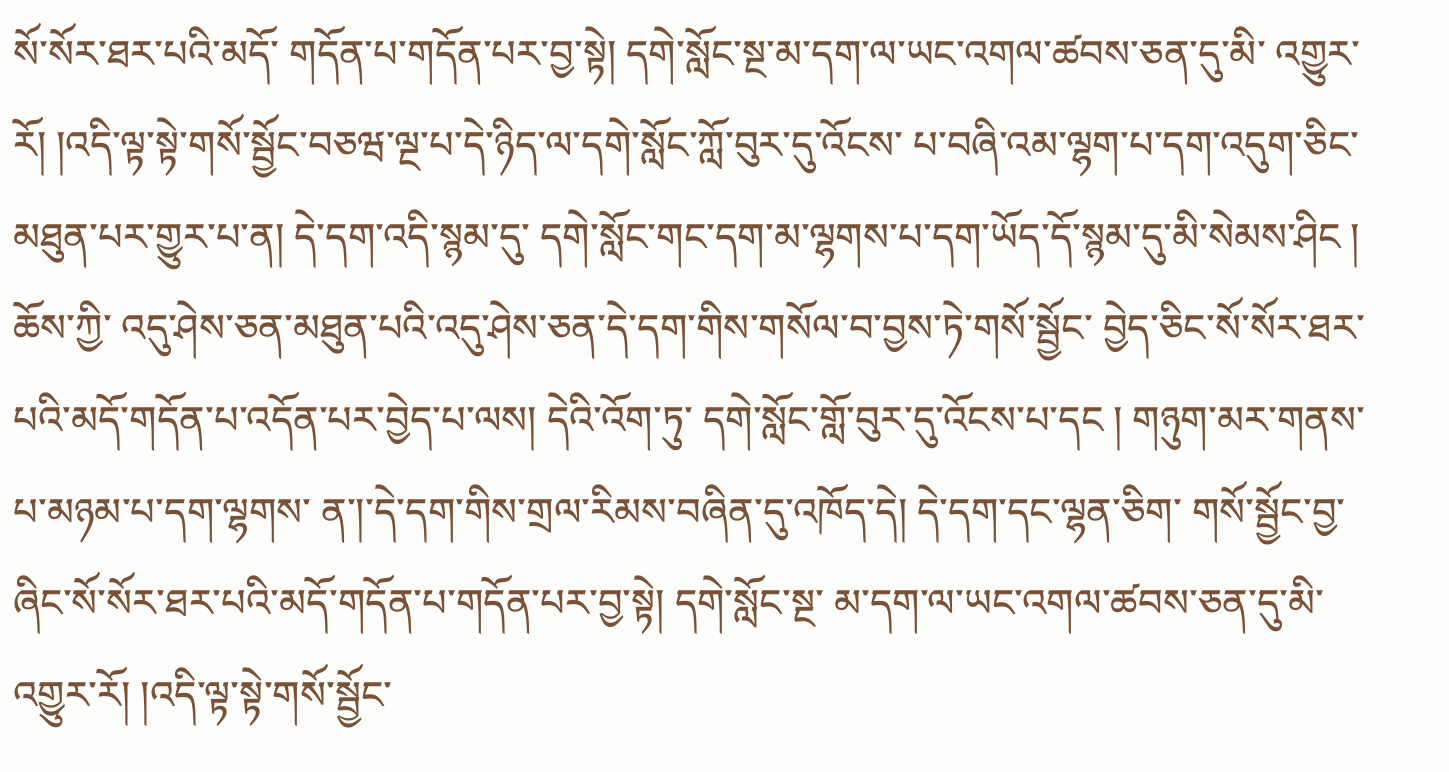སོ་སོར་ཐར་པའི་མདོ་ གདོན་པ་གདོན་པར་བྱ་སྟེ། དགེ་སློང་སྔ་མ་དག་ལ་ཡང་འགལ་ཚབས་ཅན་དུ་མི་ འགྱུར་རོ། །འདི་ལྟ་སྟེ་གསོ་སྦྱོང་བཅཝ་ལྔ་པ་དེ་ཉིད་ལ་དགེ་སློང་ཀློ་བུར་དུ་འོངས་ པ་བཞི་འམ་ལྷག་པ་དག་འདུག་ཅིང་མཐུན་པར་གྱུར་པ་ན། དེ་དག་འདི་སྙམ་དུ་ དགེ་སློང་གང་དག་མ་ལྷགས་པ་དག་ཡོད་དོ་སྙམ་དུ་མི་སེམས་ཤིང ། ཆོས་ཀྱི་ འདུ་ཤེས་ཅན་མཐུན་པའི་འདུ་ཤེས་ཅན་དེ་དག་གིས་གསོལ་བ་བྱས་ཏེ་གསོ་སྦྱོང་ བྱེད་ཅིང་སོ་སོར་ཐར་པའི་མདོ་གདོན་པ་འདོན་པར་བྱེད་པ་ལས། དེའི་འོག་ཏུ་ དགེ་སློང་གློ་བུར་དུ་འོངས་པ་དང ། གཉུག་མར་གནས་པ་མཉམ་པ་དག་ལྷགས་ ན་།་དེ་དག་གིས་གྲལ་རིམས་བཞིན་དུ་འཁོད་དེ། དེ་དག་དང་ལྷན་ཅིག་ གསོ་སྦྱོང་བྱ་ཞིང་སོ་སོར་ཐར་པའི་མདོ་གདོན་པ་གདོན་པར་བྱ་སྟེ། དགེ་སློང་སྔ་ མ་དག་ལ་ཡང་འགལ་ཚབས་ཅན་དུ་མི་འགྱུར་རོ། །འདི་ལྟ་སྟེ་གསོ་སྦྱོང་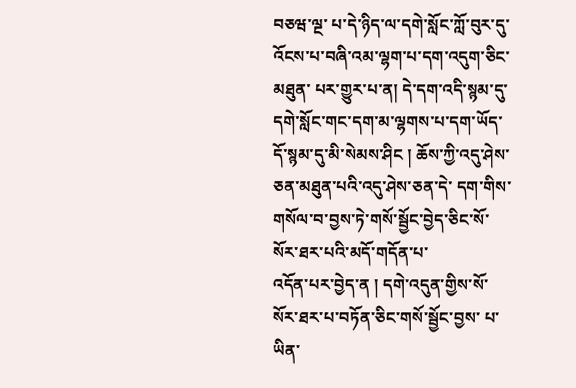བཅཝ་ལྔ་ པ་དེ་ཉིད་ལ་དགེ་སློང་ཀློ་བུར་དུ་འོངས་པ་བཞི་འམ་ལྷག་པ་དག་འདུག་ཅིང་མཐུན་ པར་གྱུར་པ་ན། དེ་དག་འདི་སྙམ་དུ་དགེ་སློང་གང་དག་མ་ལྷགས་པ་དག་ཡོད་ དོ་སྙམ་དུ་མི་སེམས་ཤིང ། ཆོས་ཀྱི་འདུ་ཤེས་ཅན་མཐུན་པའི་འདུ་ཤེས་ཅན་དེ་ དག་གིས་གསོལ་བ་བྱས་ཏེ་གསོ་སྦྱོང་བྱེད་ཅིང་སོ་སོར་ཐར་པའི་མདོ་གདོན་པ་
འདོན་པར་བྱེད་ན ། དགེ་འདུན་གྱིས་སོ་སོར་ཐར་པ་བཏོན་ཅིང་གསོ་སྦྱོང་བྱས་ པ་ཡིན་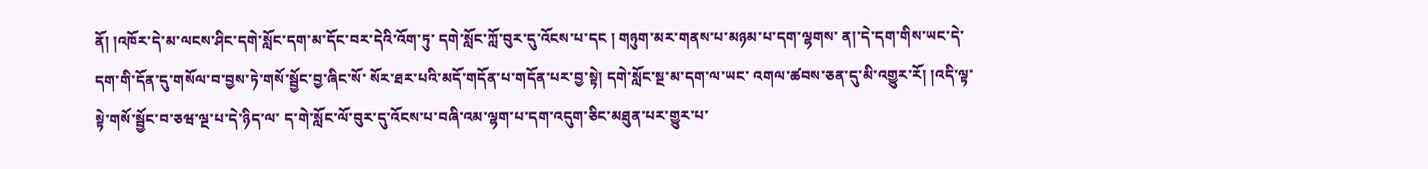ནོ། །འཁོར་དེ་མ་ལངས་ཤིང་དགེ་སློང་དག་མ་དོང་བར་དེའི་འོག་ཏུ་ དགེ་སློང་ཀློ་བུར་དུ་འོངས་པ་དང ། གཉུག་མར་གནས་པ་མཉམ་པ་དག་ལྷགས་ ན།་དེ་དག་གིས་ཡང་དེ་དག་གི་དོན་དུ་གསོལ་བ་བྱས་ཏེ་གསོ་སྦྱོང་བྱ་ཞིང་སོ་ སོར་ཐར་པའི་མདོ་གདོན་པ་གདོན་པར་བྱ་སྟེ། དགེ་སློང་སྔ་མ་དག་ལ་ཡང་ འགལ་ཚབས་ཅན་དུ་མི་འགྱུར་རོ། །འདི་ལྟ་སྟེ་གསོ་སྦྱོང་བ་ཅཝ་ལྔ་པ་དེ་ཉིད་ལ་ ད་གེ་སློང་ལོ་བུར་དུ་འོངས་པ་བཞི་འམ་ལྷག་པ་དག་འདུག་ཅིང་མཐུན་པར་གྱུར་པ་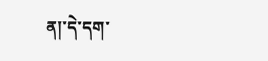ན།་དེ་དག་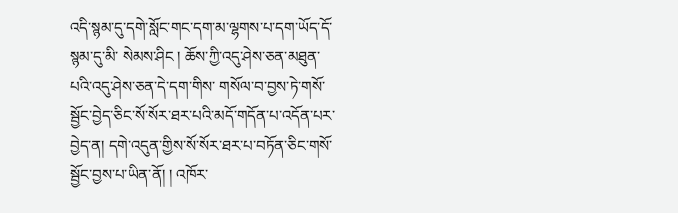འདི་སྙམ་དུ་དགེ་སློང་གང་དག་མ་ལྷགས་པ་དག་ཡོད་དོ་སྙམ་དུ་མི་ སེམས་ཤིང ། ཆོས་ཀྱི་འདུ་ཤེས་ཅན་མཐུན་པའི་འདུ་ཤེས་ཅན་དེ་དག་གིས་ གསོལ་བ་བྱས་ཏེ་གསོ་སྦྱོང་བྱེད་ཅིང་སོ་སོར་ཐར་པའི་མདོ་གདོན་པ་འདོན་པར་ བྱེད་ན། དགེ་འདུན་གྱིས་སོ་སོར་ཐར་པ་བཏོན་ཅིང་གསོ་སྦྱོང་བྱས་པ་ཡིན་ནོ། ། འཁོར་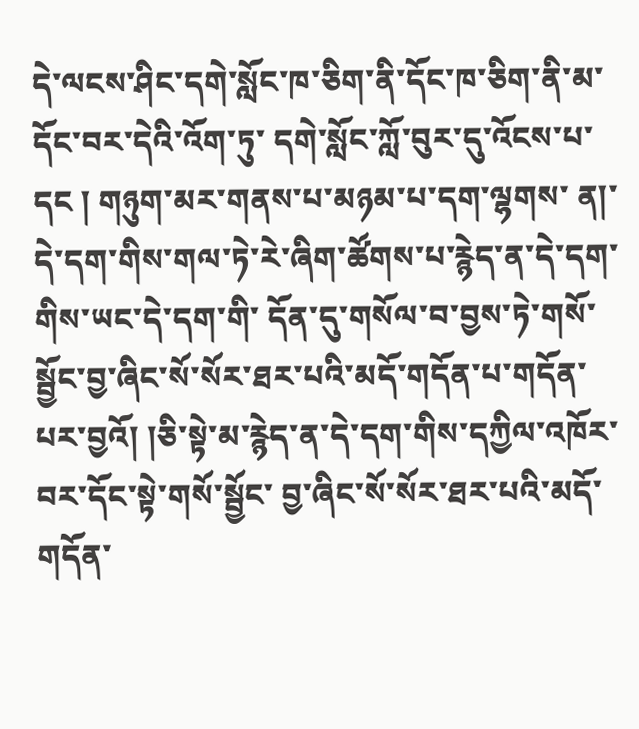དེ་ལངས་ཤིང་དགེ་སློང་ཁ་ཅིག་ནི་དོང་ཁ་ཅིག་ནི་མ་དོང་བར་དེའི་འོག་ཏུ་ དགེ་སློང་ཀློ་བུར་དུ་འོངས་པ་དང ། གཉུག་མར་གནས་པ་མཉམ་པ་དག་ལྷགས་ ན།་དེ་དག་གིས་གལ་ཏེ་རེ་ཞིག་ཚོགས་པ་རྙེད་ན་དེ་དག་གིས་ཡང་དེ་དག་གི་ དོན་དུ་གསོལ་བ་བྱས་ཏེ་གསོ་སྦྱོང་བྱ་ཞིང་སོ་སོར་ཐར་པའི་མདོ་གདོན་པ་གདོན་ པར་བྱའོ། །ཅི་སྟེ་མ་རྙེད་ན་དེ་དག་གིས་དཀྱིལ་འཁོར་བར་དོང་སྟེ་གསོ་སྦྱོང་ བྱ་ཞིང་སོ་སོར་ཐར་པའི་མདོ་གདོན་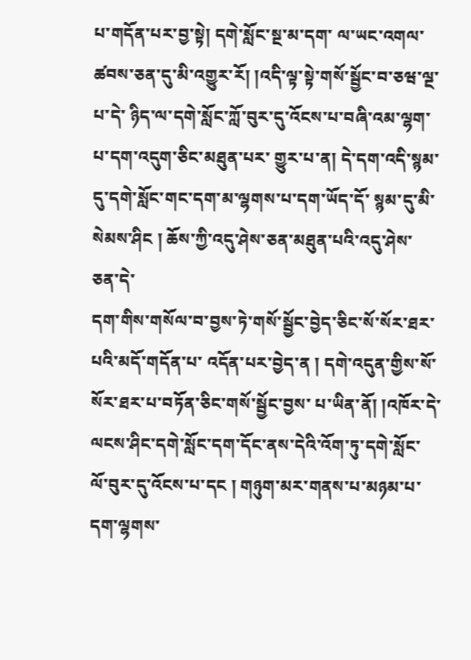པ་གདོན་པར་བྱ་སྟེ། དགེ་སློང་སྔ་མ་དག་ ལ་ཡང་འགལ་ཚབས་ཅན་དུ་མི་འགྱུར་རོ། །འདི་ལྟ་སྟེ་གསོ་སྦྱོང་བ་ཅཝ་ལྔ་པ་དེ་ ཉིད་ལ་དགེ་སློང་ཀློ་བུར་དུ་འོངས་པ་བཞི་འམ་ལྷག་པ་དག་འདུག་ཅིང་མཐུན་པར་ གྱུར་པ་ན། དེ་དག་འདི་སྙམ་དུ་དགེ་སློང་གང་དག་མ་ལྷགས་པ་དག་ཡོད་དོ་ སྙམ་དུ་མི་སེམས་ཤིང ། ཆོས་ཀྱི་འདུ་ཤེས་ཅན་མཐུན་པའི་འདུ་ཤེས་ཅན་དེ་
དག་གིས་གསོལ་བ་བྱས་ཏེ་གསོ་སྦྱོང་བྱེད་ཅིང་སོ་སོར་ཐར་པའི་མདོ་གདོན་པ་ འདོན་པར་བྱེད་ན ། དགེ་འདུན་གྱིས་སོ་སོར་ཐར་པ་བཏོན་ཅིང་གསོ་སྦྱོང་བྱས་ པ་ཡིན་ནོ། །འཁོར་དེ་ལངས་ཤིང་དགེ་སློང་དག་དོང་ནས་དེའི་འོག་ཏུ་དགེ་སློང་ ལོ་བུར་དུ་འོངས་པ་དང ། གཉུག་མར་གནས་པ་མཉམ་པ་དག་ལྷགས་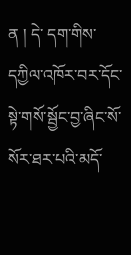ན ། དེ་ དག་གིས་དཀྱིལ་འཁོར་བར་དོང་སྟེ་གསོ་སྦྱོང་བྱ་ཞིང་སོ་སོར་ཐར་པའི་མདོ་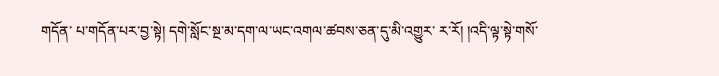གདོན་ པ་གདོན་པར་བྱ་སྟེ། དགེ་སློང་སྔ་མ་དག་ལ་ཡང་འགལ་ཚབས་ཅན་དུ་མི་འགྱུར་ ར་རོ། །འདི་ལྟ་སྟེ་གསོ་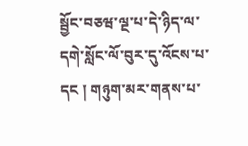སྦྱོང་བཅཝ་ལྔ་པ་དེ་ཉིད་ལ་དགེ་སློང་ལོ་བུར་དུ་འོངས་པ་ དང ། གཉུག་མར་གནས་པ་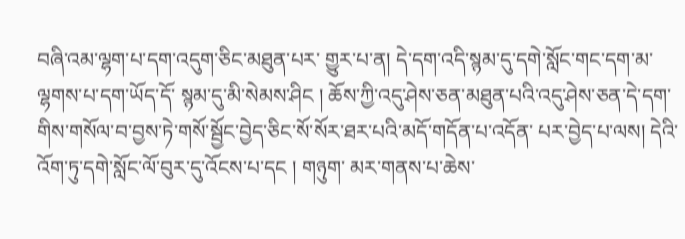བཞི་འམ་ལྷག་པ་དག་འདུག་ཅིང་མཐུན་པར་ གྱུར་པ་ན། དེ་དག་འདི་སྙམ་དུ་དགེ་སློང་གང་དག་མ་ལྷགས་པ་དག་ཡོད་དོ་ སྙམ་དུ་མི་སེམས་ཤིང ། ཆོས་ཀྱི་འདུ་ཤེས་ཅན་མཐུན་པའི་འདུ་ཤེས་ཅན་དེ་དག་ གིས་གསོལ་བ་བྱས་ཏེ་གསོ་སྦྱོང་བྱེད་ཅིང་སོ་སོར་ཐར་པའི་མདོ་གདོན་པ་འདོན་ པར་བྱེད་པ་ལས། དེའི་འོག་ཏུ་དགེ་སློང་ལོ་བུར་དུ་འོངས་པ་དང ། གཉུག་ མར་གནས་པ་ཆེས་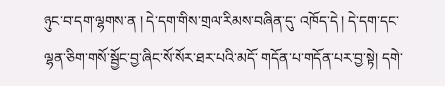ཉུང་བ་དག་ལྷགས་ན ། དེ་དག་གིས་གྲལ་རིམས་བཞིན་དུ་ འཁོད་དེ ། དེ་དག་དང་ལྷན་ཅིག་གསོ་སྦྱོང་བྱ་ཞིང་སོ་སོར་ཐར་པའི་མདོ་ གདོན་པ་གདོན་པར་བྱ་སྟེ། དགེ་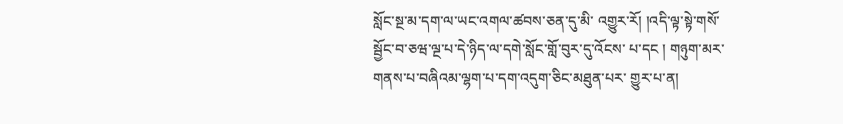སློང་སྔ་མ་དག་ལ་ཡང་འགལ་ཚབས་ཅན་དུ་མི་ འགྱུར་རོ། །འདི་ལྟ་སྟེ་གསོ་སྦྱོང་བ་ཅཝ་ལྔ་པ་དེ་ཉིད་ལ་དགེ་སློང་གློ་བུར་དུ་འོངས་ པ་དང ། གཉུག་མར་གནས་པ་བཞིའམ་ལྷག་པ་དག་འདུག་ཅིང་མཐུན་པར་ གྱུར་པ་ན།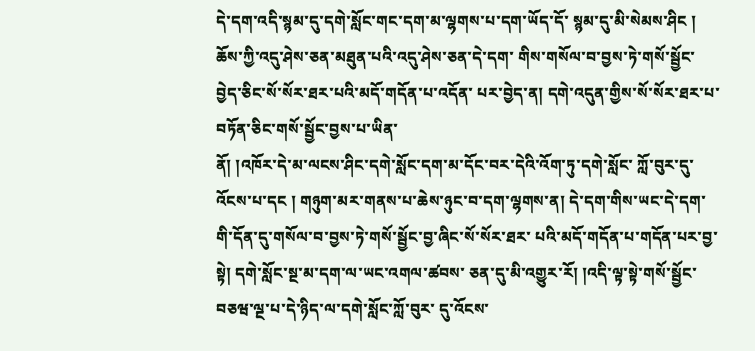དེ་དག་འདི་སྙམ་དུ་དགེ་སློང་གང་དག་མ་ལྷགས་པ་དག་ཡོད་དོ་ སྙམ་དུ་མི་སེམས་ཤིང ། ཆོས་ཀྱི་འདུ་ཤེས་ཅན་མཐུན་པའི་འདུ་ཤེས་ཅན་དེ་དག་ གིས་གསོལ་བ་བྱས་ཏེ་གསོ་སྦྱོང་བྱེད་ཅིང་སོ་སོར་ཐར་པའི་མདོ་གདོན་པ་འདོན་ པར་བྱེད་ན། དགེ་འདུན་གྱིས་སོ་སོར་ཐར་པ་བཏོན་ཅིང་གསོ་སྦྱོང་བྱས་པ་ཡིན་
ནོ། །འཁོར་དེ་མ་ལངས་ཤིང་དགེ་སློང་དག་མ་དོང་བར་དེའི་འོག་ཏུ་དགེ་སློང་ ཀློ་བུར་དུ་འོངས་པ་དང ། གཉུག་མར་གནས་པ་ཆེས་ཉུང་བ་དག་ལྷགས་ན། དེ་དག་གིས་ཡང་དེ་དག་གི་དོན་དུ་གསོལ་བ་བྱས་ཏེ་གསོ་སྦྱོང་བྱ་ཞིང་སོ་སོར་ཐར་ པའི་མདོ་གདོན་པ་གདོན་པར་བྱ་སྟེ། དགེ་སློང་སྔ་མ་དག་ལ་ཡང་འགལ་ཚབས་ ཅན་དུ་མི་འགྱུར་རོ། །འདི་ལྟ་སྟེ་གསོ་སྦྱོང་བཅཝ་ལྔ་པ་དེ་ཉིད་ལ་དགེ་སློང་ཀློ་བུར་ དུ་འོངས་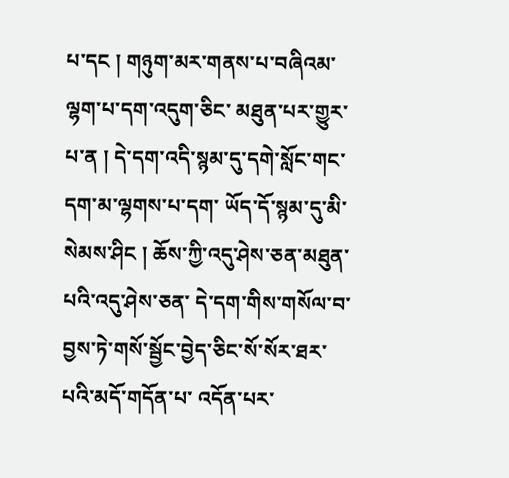པ་དང ། གཉུག་མར་གནས་པ་བཞིའམ་ལྷག་པ་དག་འདུག་ཅིང་ མཐུན་པར་གྱུར་པ་ན ། དེ་དག་འདི་སྙམ་དུ་དགེ་སློང་གང་དག་མ་ལྷགས་པ་དག་ ཡོད་དོ་སྙམ་དུ་མི་སེམས་ཤིང ། ཆོས་ཀྱི་འདུ་ཤེས་ཅན་མཐུན་པའི་འདུ་ཤེས་ཅན་ དེ་དག་གིས་གསོལ་བ་བྱས་ཏེ་གསོ་སྦྱོང་བྱེད་ཅིང་སོ་སོར་ཐར་པའི་མདོ་གདོན་པ་ འདོན་པར་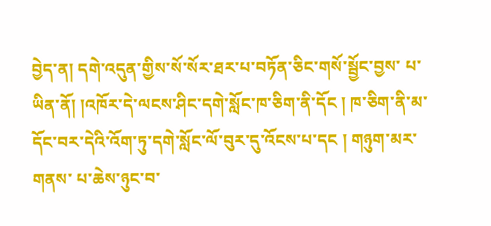བྱེད་ན། དགེ་འདུན་གྱིས་སོ་སོར་ཐར་པ་བཏོན་ཅིང་གསོ་སྦྱོང་བྱས་ པ་ཡིན་ནོ། །འཁོར་དེ་ལངས་ཤིང་དགེ་སློང་ཁ་ཅིག་ནི་དོང ། ཁ་ཅིག་ནི་མ་ དོང་བར་དེའི་འོག་ཏུ་དགེ་སློང་ལོ་བུར་དུ་འོངས་པ་དང ། གཉུག་མར་གནས་ པ་ཆེས་ཉུང་བ་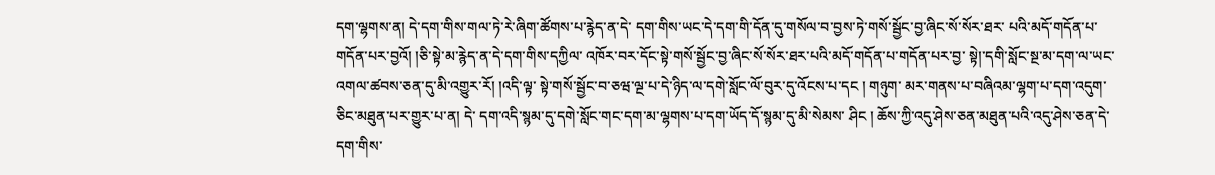དག་ལྷགས་ན། དེ་དག་གིས་གལ་ཏེ་རེ་ཞིག་ཚོགས་པ་རྙེད་ན་དེ་ དག་གིས་ཡང་དེ་དག་གི་དོན་དུ་གསོལ་བ་བྱས་ཏེ་གསོ་སྦྱོང་བྱ་ཞིང་སོ་སོར་ཐར་ པའི་མདོ་གདོན་པ་གདོན་པར་བྱའོ། །ཅི་སྟེ་མ་རྙེད་ན་དེ་དག་གིས་དཀྱིལ་ འཁོར་བར་དོང་སྟེ་གསོ་སྦྱོང་བྱ་ཞིང་སོ་སོར་ཐར་པའི་མདོ་གདོན་པ་གདོན་པར་བྱ་ སྟེ།་དགི་སློང་སྔ་མ་དག་ལ་ཡང་འགལ་ཚབས་ཅན་དུ་མི་འགྱུར་རོ། །འདི་ལྟ་ སྟེ་གསོ་སྦྱོང་བ་ཅཝ་ལྔ་པ་དེ་ཉིད་ལ་དགེ་སློང་ལོ་བུར་དུ་འོངས་པ་དང ། གཉུག་ མར་གནས་པ་བཞིའམ་ལྷག་པ་དག་འདུག་ཅིང་མཐུན་པར་གྱུར་པ་ན། དེ་ དག་འདི་སྙམ་དུ་དགེ་སློང་གང་དག་མ་ལྷགས་པ་དག་ཡོད་དོ་སྙམ་དུ་མི་སེམས་ ཤིང ། ཆོས་ཀྱི་འདུ་ཤེས་ཅན་མཐུན་པའི་འདུ་ཤེས་ཅན་དེ་དག་གིས་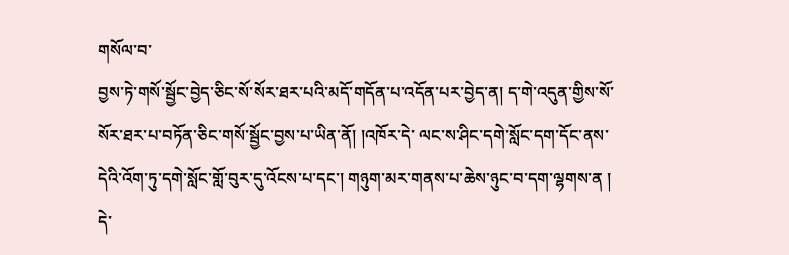གསོལ་བ་
བྱས་ཏེ་གསོ་སྦྱོང་བྱེད་ཅིང་སོ་སོར་ཐར་པའི་མདོ་གདོན་པ་འདོན་པར་བྱེད་ན། ད་གེ་འདུན་གྱིས་སོ་སོར་ཐར་པ་བཏོན་ཅིང་གསོ་སྦྱོང་བྱས་པ་ཡིན་ནོ། །འཁོར་དེ་ ལང་ས་ཤིང་དགེ་སློང་དག་དོང་ནས་དེའི་འོག་ཏུ་དགེ་སློང་གློ་བུར་དུ་འོངས་པ་དང་། གཉུག་མར་གནས་པ་ཆེས་ཉུང་བ་དག་ལྷགས་ན ། དེ་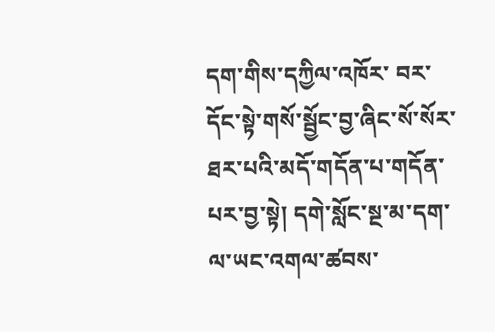དག་གིས་དཀྱིལ་འཁོར་ བར་དོང་སྟེ་གསོ་སྦྱོང་བྱ་ཞིང་སོ་སོར་ཐར་པའི་མདོ་གདོན་པ་གདོན་པར་བྱ་སྟེ། དགེ་སློང་སྔ་མ་དག་ལ་ཡང་འགལ་ཚབས་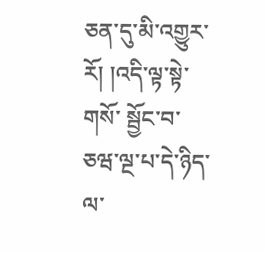ཅན་དུ་མི་འགྱུར་རོ། །འདི་ལྟ་སྟེ་གསོ་ སྦྱོང་བ་ཅཝ་ལྔ་པ་དེ་ཉིད་ལ་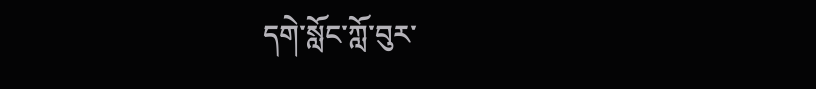དགེ་སློང་ཀློ་བུར་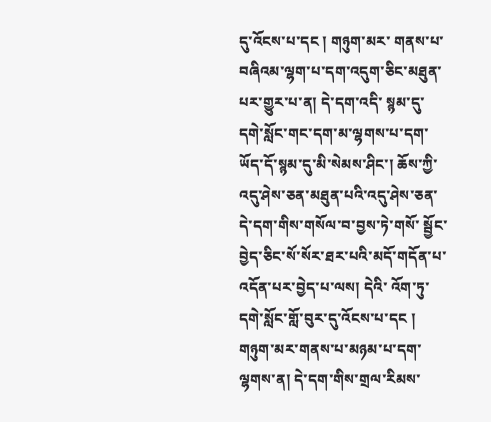དུ་འོངས་པ་དང ། གཉུག་མར་ གནས་པ་བཞིའམ་ལྷག་པ་དག་འདུག་ཅིང་མཐུན་པར་གྱུར་པ་ན། དེ་དག་འདི་ སྙམ་དུ་དགེ་སློང་གང་དག་མ་ལྷགས་པ་དག་ཡོད་དོ་སྙམ་དུ་མི་སེམས་ཤིང་། ཆོས་ཀྱི་འདུ་ཤེས་ཅན་མཐུན་པའི་འདུ་ཤེས་ཅན་དེ་དག་གིས་གསོལ་བ་བྱས་ཏེ་གསོ་ སྦྱོང་བྱེད་ཅིང་སོ་སོར་ཐར་པའི་མདོ་གདོན་པ་འདོན་པར་བྱེད་པ་ལས། དེའི་ འོག་ཏུ་དགེ་སློང་གློ་བུར་དུ་འོངས་པ་དང ། གཉུག་མར་གནས་པ་མཉམ་པ་དག་ ལྷགས་ན། དེ་དག་གིས་གྲལ་རིམས་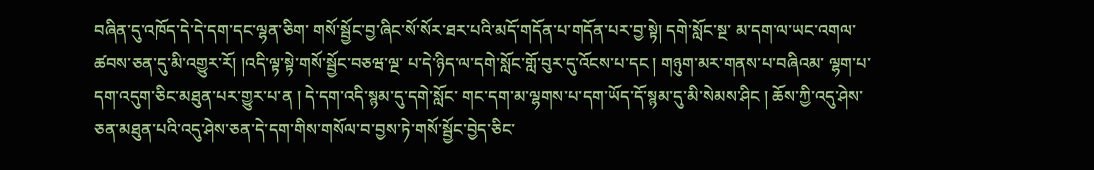བཞིན་དུ་འཁོད་དེ་དེ་དག་དང་ལྷན་ཅིག་ གསོ་སྦྱོང་བྱ་ཞིང་སོ་སོར་ཐར་པའི་མདོ་གདོན་པ་གདོན་པར་བྱ་སྟེ། དགེ་སློང་སྔ་ མ་དག་ལ་ཡང་འགལ་ཚབས་ཅན་དུ་མི་འགྱུར་རོ། །འདི་ལྟ་སྟེ་གསོ་སྦྱོང་བཅཝ་ལྔ་ པ་དེ་ཉིད་ལ་དགེ་སློང་གློ་བུར་དུ་འོངས་པ་དང ། གཉུག་མར་གནས་པ་བཞིའམ་ ལྷག་པ་དག་འདུག་ཅིང་མཐུན་པར་གྱུར་པ་ན ། དེ་དག་འདི་སྙམ་དུ་དགེ་སློང་ གང་དག་མ་ལྷགས་པ་དག་ཡོད་དོ་སྙམ་དུ་མི་སེམས་ཤིང ། ཆོས་ཀྱི་འདུ་ཤེས་ ཅན་མཐུན་པའི་འདུ་ཤེས་ཅན་དེ་དག་གིས་གསོལ་བ་བྱས་ཏེ་གསོ་སྦྱོང་བྱེད་ཅིང་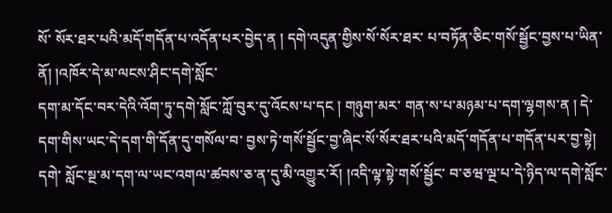སོ་ སོར་ཐར་པའི་མདོ་གདོན་པ་འདོན་པར་བྱེད་ན ། དགེ་འདུན་གྱིས་སོ་སོར་ཐར་ པ་བཏོན་ཅིང་གསོ་སྦྱོང་བྱས་པ་ཡིན་ནོ། །འཁོར་དེ་མ་ལངས་ཤིང་དགེ་སློང་
དག་མ་དོང་བར་དེའི་འོག་ཏུ་དགེ་སློང་ཀློ་བུར་དུ་འོངས་པ་དང ། གཉུག་མར་ གན་ས་པ་མཉམ་པ་དག་ལྷགས་ན ། དེ་དག་གིས་ཡང་དེ་དག་གི་དོན་དུ་གསོལ་བ་ བྱས་ཏེ་གསོ་སྦྱོང་བྱ་ཞིང་སོ་སོར་ཐར་པའི་མདོ་གདོན་པ་གདོན་པར་བྱ་སྟེ། དགེ་ སློང་སྔ་མ་དག་ལ་ཡང་འགལ་ཚབས་ཅ་ན་དུ་མི་འགྱུར་རོ། །འདི་ལྟ་སྟེ་གསོ་སྦྱོང་ བ་ཅཝ་ལྔ་པ་དེ་ཉིད་ལ་དགེ་སློང་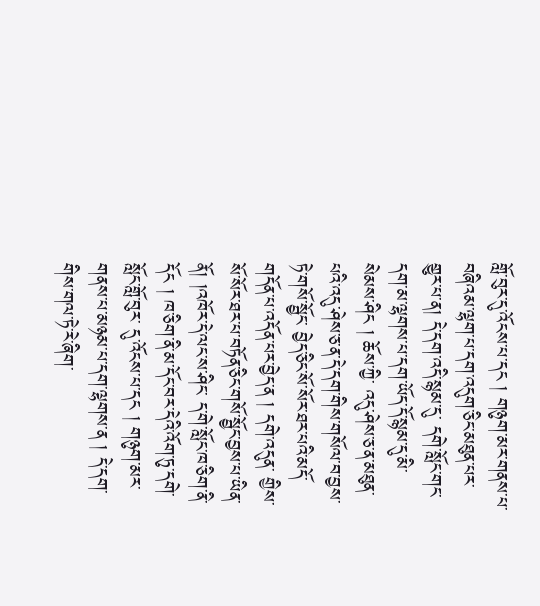གློ་བུར་དུ་འོངས་པ་དང ། གཉུག་མར་གནས་པ་ བཞིའམ་ལྷག་པ་དག་འདུག་ཅིང་མཐུན་པར་གྱུར་པ་ན། དེ་དག་འདི་སྙམ་དུ་ དགེ་སློང་གང་དག་མ་ལྷགས་པ་དག་ཡོད་དོ་སྙམ་དུ་མི་སེམས་ཤིང ། ཆོས་ཀྱི་ འདུ་ཤེས་ཅ་ན་མཐུན་པའི་འདུ་ཤེས་ཅ་ན་དེ་དག་གིས་གསོལ་བ་བྱས་ཏེ་གསོ་སྦྱོང་ བྱེད་ཅིང་སོ་སོར་ཐར་པའི་མདོ་གདོན་པ་འདོན་པར་བྱེད་ན ། དགེ་འདུན་ གྱིས་སོ་སོར་ཐར་པ་བཏོན་ཅིང་གསོ་སྦྱོང་བྱས་པ་ཡིན་ནོ། །འཁོར་དེ་ལང་ས་ཤིང་ ད་གེ་སློང་ཁ་ཅིག་ནི་དོང ། ཁ་ཅིག་ནི་མ་དོང་བར་དེའི་འོག་ཏུ་དགེ་སློང་གློ་བུར་ དུ་འོངས་པ་དང ། གཉུག་མར་གནས་པ་མཉམ་པ་དག་ལྷགས་ན ། དེ་དག་ གིས་གལ་ཏེ་རེ་ཞིག་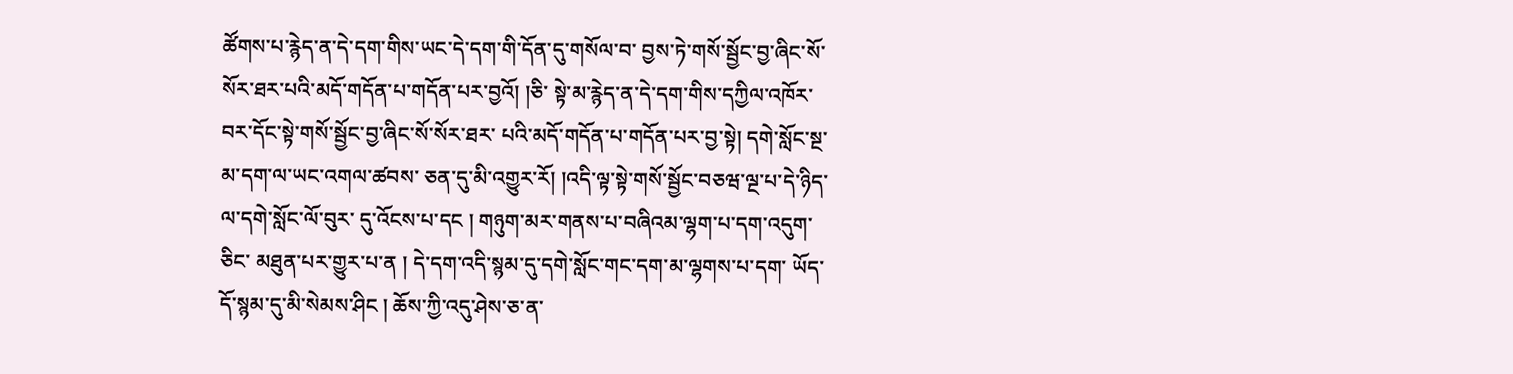ཚོགས་པ་རྙེད་ན་དེ་དག་གིས་ཡང་དེ་དག་གི་དོན་དུ་གསོལ་བ་ བྱས་ཏེ་གསོ་སྦྱོང་བྱ་ཞིང་སོ་སོར་ཐར་པའི་མདོ་གདོན་པ་གདོན་པར་བྱའོ། །ཅི་ སྟེ་མ་རྙེད་ན་དེ་དག་གིས་དཀྱིལ་འཁོར་བར་དོང་སྟེ་གསོ་སྦྱོང་བྱ་ཞིང་སོ་སོར་ཐར་ པའི་མདོ་གདོན་པ་གདོན་པར་བྱ་སྟེ། དགེ་སློང་སྔ་མ་དག་ལ་ཡང་འགལ་ཚབས་ ཅན་དུ་མི་འགྱུར་རོ། །འདི་ལྟ་སྟེ་གསོ་སྦྱོང་བཅཝ་ལྔ་པ་དེ་ཉིད་ལ་དགེ་སློང་ལོ་བུར་ དུ་འོངས་པ་དང ། གཉུག་མར་གནས་པ་བཞིའམ་ལྷག་པ་དག་འདུག་ཅིང་ མཐུན་པར་གྱུར་པ་ན ། དེ་དག་འདི་སྙམ་དུ་དགེ་སློང་གང་དག་མ་ལྷགས་པ་དག་ ཡོད་དོ་སྙམ་དུ་མི་སེམས་ཤིང ། ཆོས་ཀྱི་འདུ་ཤེས་ཅ་ན་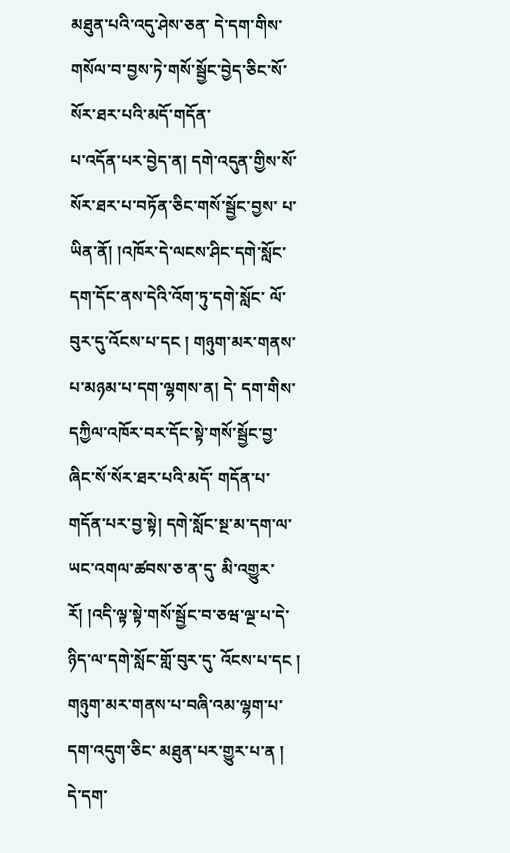མཐུན་པའི་འདུ་ཤེས་ཅན་ དེ་དག་གིས་གསོལ་བ་བྱས་ཏེ་གསོ་སྦྱོང་བྱེད་ཅིང་སོ་སོར་ཐར་པའི་མདོ་གདོན་
པ་འདོན་པར་བྱེད་ན། དགེ་འདུན་གྱིས་སོ་སོར་ཐར་པ་བཏོན་ཅིང་གསོ་སྦྱོང་བྱས་ པ་ཡིན་ནོ། །འཁོར་དེ་ལངས་ཤིང་དགེ་སློང་དག་དོང་ནས་དེའི་འོག་ཏུ་དགེ་སློང་ ལོ་བུར་དུ་འོངས་པ་དང ། གཉུག་མར་གནས་པ་མཉམ་པ་དག་ལྷགས་ན། དེ་ དག་གིས་དཀྱིལ་འཁོར་བར་དོང་སྟེ་གསོ་སྦྱོང་བྱ་ཞིང་སོ་སོར་ཐར་པའི་མདོ་ གདོན་པ་གདོན་པར་བྱ་སྟེ། དགེ་སློང་སྔ་མ་དག་ལ་ཡང་འགལ་ཚབས་ཅ་ན་དུ་ མི་འགྱུར་རོ། །འདི་ལྟ་སྟེ་གསོ་སྦྱོང་བ་ཅཝ་ལྔ་པ་དེ་ཉིད་ལ་དགེ་སློང་གློ་བུར་དུ་ འོངས་པ་དང ། གཉུག་མར་གནས་པ་བཞི་འམ་ལྷག་པ་དག་འདུག་ཅིང་ མཐུན་པར་གྱུར་པ་ན ། དེ་དག་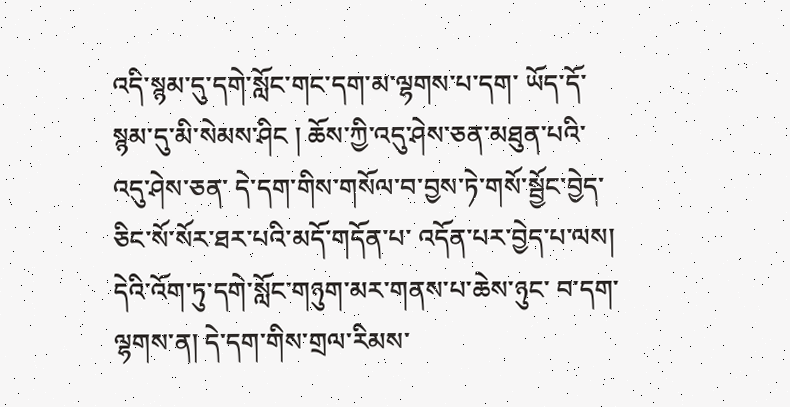འདི་སྙམ་དུ་དགེ་སློང་གང་དག་མ་ལྷགས་པ་དག་ ཡོད་དོ་སྙམ་དུ་མི་སེམས་ཤིང ། ཆོས་ཀྱི་འདུ་ཤེས་ཅན་མཐུན་པའི་འདུ་ཤེས་ཅན་ དེ་དག་གིས་གསོལ་བ་བྱས་ཏེ་གསོ་སྦྱོང་བྱེད་ཅིང་སོ་སོར་ཐར་པའི་མདོ་གདོན་པ་ འདོན་པར་བྱེད་པ་ལས། དེའི་འོག་ཏུ་དགེ་སློང་གཉུག་མར་གནས་པ་ཆེས་ཉུང་ བ་དག་ལྷགས་ན། དེ་དག་གིས་གྲལ་རིམས་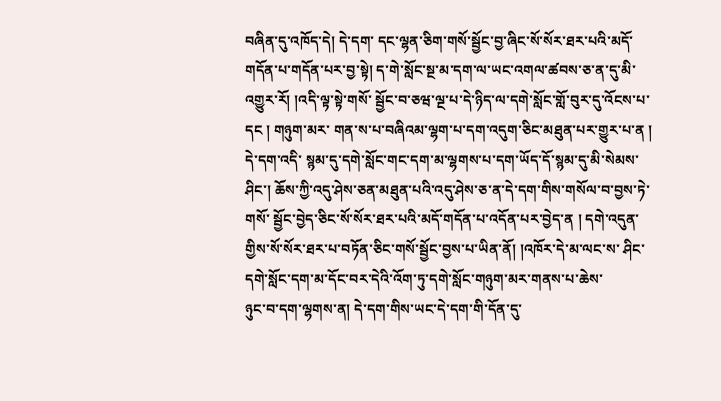བཞིན་དུ་འཁོད་དེ། དེ་དག་ དང་ལྷན་ཅིག་གསོ་སྦྱོང་བྱ་ཞིང་སོ་སོར་ཐར་པའི་མདོ་གདོན་པ་གདོན་པར་བྱ་སྟེ། ད་གེ་སློང་སྔ་མ་དག་ལ་ཡང་འགལ་ཚབས་ཅ་ན་དུ་མི་འགྱུར་རོ། །འདི་ལྟ་སྟེ་གསོ་ སྦྱོང་བ་ཅཝ་ལྔ་པ་དེ་ཉིད་ལ་དགེ་སློང་གློ་བུར་དུ་འོངས་པ་དང ། གཉུག་མར་ གན་ས་པ་བཞིའམ་ལྷག་པ་དག་འདུག་ཅིང་མཐུན་པར་གྱུར་པ་ན ། དེ་དག་འདི་ སྙམ་དུ་དགེ་སློང་གང་དག་མ་ལྷགས་པ་དག་ཡོད་དོ་སྙམ་དུ་མི་སེམས་ཤིང་། ཆོས་ཀྱི་འདུ་ཤེས་ཅན་མཐུན་པའི་འདུ་ཤེས་ཅ་ན་དེ་དག་གིས་གསོལ་བ་བྱས་ཏེ་གསོ་ སྦྱོང་བྱེད་ཅིང་སོ་སོར་ཐར་པའི་མདོ་གདོན་པ་འདོན་པར་བྱེད་ན ། དགེ་འདུན་ གྱིས་སོ་སོར་ཐར་པ་བཏོན་ཅིང་གསོ་སྦྱོང་བྱས་པ་ཡིན་ནོ། །འཁོར་དེ་མ་ལང་ས་ ཤིང་དགེ་སློང་དག་མ་དོང་བར་དེའི་འོག་ཏུ་དགེ་སློང་གཉུག་མར་གནས་པ་ཆེས་
ཉུང་བ་དག་ལྷགས་ན། དེ་དག་གིས་ཡང་དེ་དག་གི་དོན་དུ་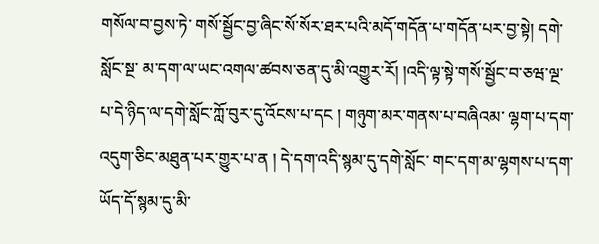གསོལ་བ་བྱས་ཏེ་ གསོ་སྦྱོང་བྱ་ཞིང་སོ་སོར་ཐར་པའི་མདོ་གདོན་པ་གདོན་པར་བྱ་སྟེ། དགེ་སློང་སྔ་ མ་དག་ལ་ཡང་འགལ་ཚབས་ཅན་དུ་མི་འགྱུར་རོ། །འདི་ལྟ་སྟེ་གསོ་སྦྱོང་བ་ཅཝ་ལྔ་ པ་དེ་ཉིད་ལ་དགེ་སློང་ཀློ་བུར་དུ་འོངས་པ་དང ། གཉུག་མར་གནས་པ་བཞིའམ་ ལྷག་པ་དག་འདུག་ཅིང་མཐུན་པར་གྱུར་པ་ན ། དེ་དག་འདི་སྙམ་དུ་དགེ་སློང་ གང་དག་མ་ལྷགས་པ་དག་ཡོད་དོ་སྙམ་དུ་མི་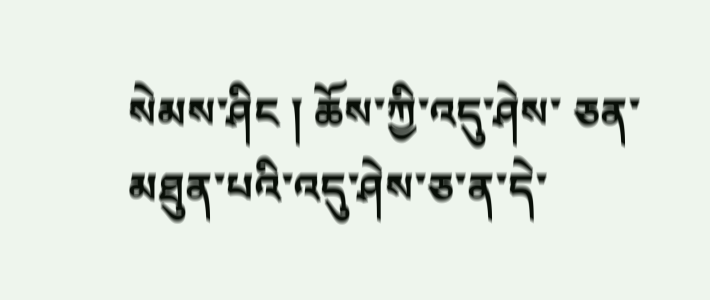སེམས་ཤིང ། ཆོས་ཀྱི་འདུ་ཤེས་ ཅན་མཐུན་པའི་འདུ་ཤེས་ཅ་ན་དེ་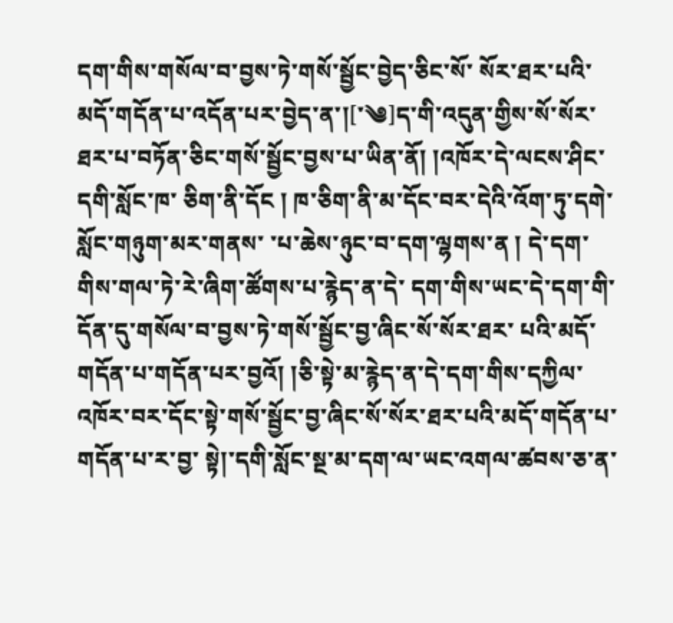དག་གིས་གསོལ་བ་བྱས་ཏེ་གསོ་སྦྱོང་བྱེད་ཅིང་སོ་ སོར་ཐར་པའི་མདོ་གདོན་པ་འདོན་པར་བྱེད་ན་།[་༄]ད་གི་འདུན་གྱིས་སོ་སོར་ ཐར་པ་བཏོན་ཅིང་གསོ་སྦྱོང་བྱས་པ་ཡིན་ནོ། །འཁོར་དེ་ལངས་ཤིང་དགི་སློང་ཁ་ ཅིག་ནི་དོང ། ཁ་ཅིག་ནི་མ་དོང་བར་དེའི་འོག་ཏུ་དགེ་སློང་གཉུག་མར་གནས་ ་པ་ཆེས་ཉུང་བ་དག་ལྷགས་ན ། དེ་དག་གིས་གལ་ཏེ་རེ་ཞིག་ཚོགས་པ་རྙེད་ན་དེ་ དག་གིས་ཡང་དེ་དག་གི་དོན་དུ་གསོལ་བ་བྱས་ཏེ་གསོ་སྦྱོང་བྱ་ཞིང་སོ་སོར་ཐར་ པའི་མདོ་གདོན་པ་གདོན་པར་བྱའོ། །ཅི་སྟེ་མ་རྙེད་ན་དེ་དག་གིས་དཀྱིལ་ འཁོར་བར་དོང་སྟེ་གསོ་སྦྱོང་བྱ་ཞིང་སོ་སོར་ཐར་པའི་མདོ་གདོན་པ་གདོན་པ་ར་བྱ་ སྟེ།་དགི་སློང་སྔ་མ་དག་ལ་ཡང་འགལ་ཚབས་ཅ་ན་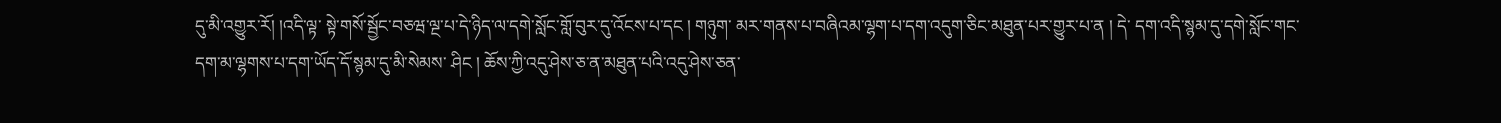དུ་མི་འགྱུར་རོ། །འདི་ལྟ་ སྟེ་གསོ་སྦྱོང་བཅཝ་ལྔ་པ་དེ་ཉིད་ལ་དགེ་སློང་གློ་བུར་དུ་འོངས་པ་དང ། གཉུག་ མར་གནས་པ་བཞིའམ་ལྷག་པ་དག་འདུག་ཅིང་མཐུན་པར་གྱུར་པ་ན ། དེ་ དག་འདི་སྙམ་དུ་དགེ་སློང་གང་དག་མ་ལྷགས་པ་དག་ཡོད་དོ་སྙམ་དུ་མི་སེམས་ ཤིང ། ཆོས་ཀྱི་འདུ་ཤེས་ཅ་ན་མཐུན་པའི་འདུ་ཤེས་ཅན་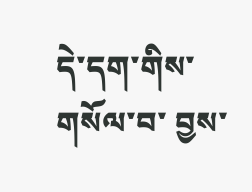དེ་དག་གིས་གསོལ་བ་ བྱས་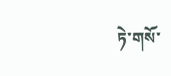ཏེ་གསོ་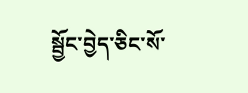སྦྱོང་བྱེད་ཅིང་སོ་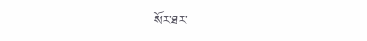སོར་ཐར་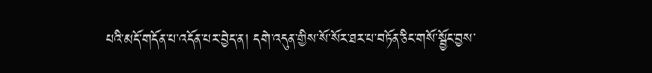པའི་མདོ་གདོན་པ་འདོན་པར་བྱེད་ན། དགེ་འདུན་གྱིས་སོ་སོར་ཐར་པ་བཏོན་ཅིང་གསོ་སྦྱོང་བྱས་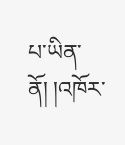པ་ཡིན་ནོ། །འཁོར་